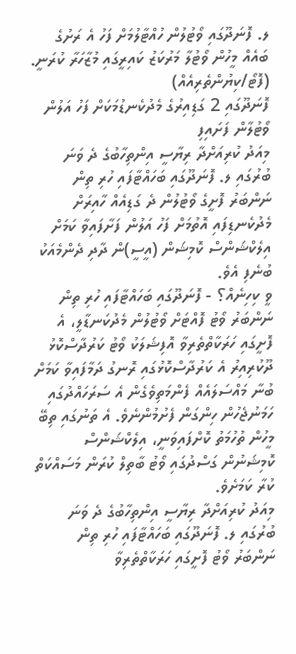ލ. ފޮނަދޫގައި ވޯޓުލުން ހުއްޓާލުމަށް ފަހު އެ ރަށުގެ ބައެއް މީހުން ވޯޓުލާ މަރުކަޒު ކައިރީގައި މުޒާހަރާ ކުރަނީ. (ފޮޓޯ/ކިޔުންތެރިއެއް)
ފޮނަދޫގައި 2 ގަޑިއިރުގެ މެދުކެނޑުމަކަށް ފަހު އަލުން ވޯޓުލާން ފަށައިފި
މިއަދު ކުރިއަށްދާ ރިޔާސީ އިންތިހާބުގެ ދެ ވަނަ ބުރުގައި ލ. ފޮނަދޫގައި ބަހައްޓާފައި ހުރި ތިން ނަންބަރު ފޮށީގެ ވޯޓުލުން ދެ ގަޑިއެއް ހާއިރަށް މެދުކެނޑިފައި އޮތުމަށް ފަހު އަލުން ފަށާފައިވާ ކަމަށް އިލެކްޝަންސް ކޮމިޝަން (އީސީ)ން ދާދި ދެންމެއަކު ބުނެފި އެވެ.
ވީ ކިހިނެއް؟ - ފޮނަދޫގައި ބަހައްޓާފައި ހުރި ތިން ނަންބަރު ވޯޓު ފޮއްޓަށް ވޯޓުލުން މެދުކަނޑާލީ، އެ ފޮށީގައި ހަރަކާތްތެރިވާ އޮފިޝަލަކު ވޯޓު ކަރުދާސްކޮޅު ދޫކުރިއިރު އެ ކަރުދާސްކޮޅުގައި ރޮނގު ދަމާފައިވާ ކަމަށް ބުނާ މައްސަލައެއް ފެންމަތިވެގެން އެ ސަރަހައްދުގައި ހަމަނުޖެހުން ހިންގަން ފެށުމުންނެވެ. އެ ތަނުގައި ތިބޭ މީހުން ތުހުމަތު ކޮށްފައިވަނީ، އިލެކްޝަންސް ކޮމިޝަނުން ގަސްދުގައި ވޯޓު ބާތިލް ކުރަން މަސައްކަތް ކުރާ ކަމަށެވެ.
މިއަދު ކުރިއަށްދާ ރިޔާސީ އިންތިހާބުގެ ދެ ވަނަ ބުރުގައި ލ. ފޮނަދޫގައި ބަހައްޓާފައި ހުރި ތިން ނަންބަރު ވޯޓު ފޮށީގައި ހަރަކާތްތެރިވާ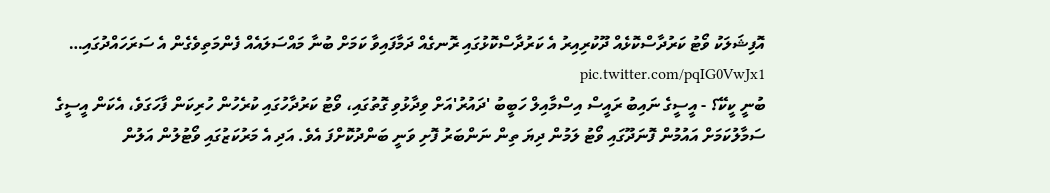އޮފިޝަލަކު ވޯޓު ކަރުދާސްކޮޅެއް ދޫކުރިއިރު އެ ކަރުދާސްކޮޅުގައި ރޮނގެއް ދަމާފައިވާ ކަމަށް ބުނާ މައްސަލައެއް ފެންމަތިވެގެން އެ ސަރަހައްދުގައި… pic.twitter.com/pqIG0VwJx1
ބުނީ ކީކޭ؟ - އީސީގެ ނައިބު ރައީސް އިސްމާއިލް ހަބީބު 'ދައުރު'އަށް ވިދާޅުވި ގޮތުގައި، ވޯޓު ކަރުދާހުގައި ކުރެހުން ހުރިކަން ފާހަގަވެ، އެކަން އީސީގެ ސަމާލުކަމަށް އައުމުން ފޮނަދޫގައި ވޯޓު ލަމުން ދިޔަ ތިން ނަންބަރު ފޮށި ވަނީ ބަންދުކޮށްފަ އެވެ. އަދި އެ މަރުކަޒުގައި ވޯޓުލުން އަލުން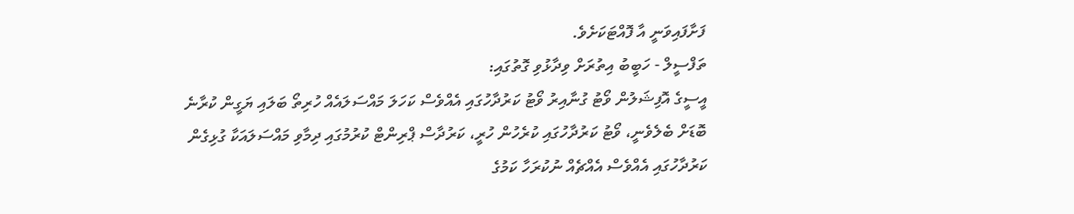ފަށާފައިވަނީ އާ ފޮއްޓަކަށެވެ.
ތަފްސީލް - ހަބީބު އިތުރަށް ވިދާޅުވި ގޮތުގައި:
އީސީގެ އޮފިޝަލުން ވޯޓު ގުނާއިރު ވޯޓު ކަރުދާހުގައި އެއްވެސް ކަހަލަ މައްސަލައެއް ހުރިތޯ ބަލައި ޔަގީން ކުރާނެ
ބޮޑަށް ބެލެވެނީ، ވޯޓު ކަރުދާހުގައި ކުރެހުން ހުރީ، ކަރުދާސް ޕްރިންޓް ކުރުމުގައި ދިމާވި މައްސަލައަކާ ގުޅިގެން
ކަރުދާހުގައި އެއްވެސް އެއްޗެއް ނުކުރަހާ ކަމުގެ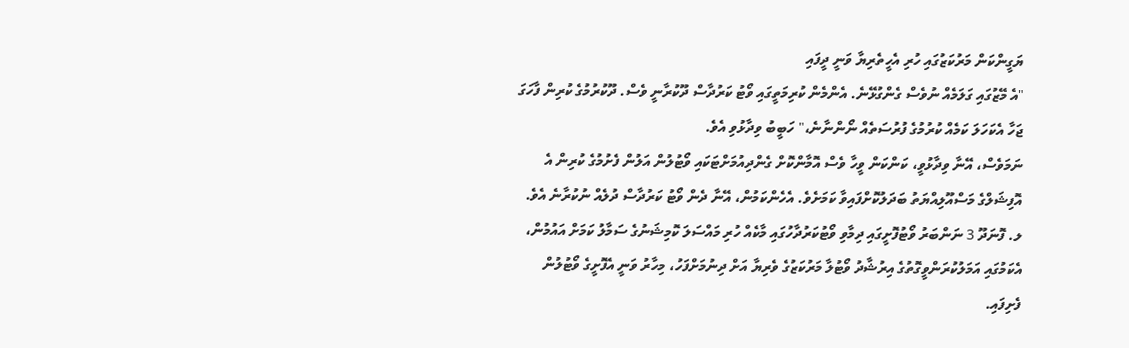ޔަގީންކަން މަރުކަޒުގައި ހުރި އެހީތެރިޔާ ވަނީ ދީފައި
"އެ މޭޒުގައި ގަލަމެއް ނުވެސް ގެންގުޅޭނެ. އެންމެން ކުރިމަތީގައި ވޯޓު ކަރުދާސް ދޫކުރާނީ ވެސް. ދޫކުރުމުގެ ކުރިން ފާހަގަ ޖަހާ އެކަހަލަ ކަމެއް ކުރުމުގެ ފުރުސަތެއް ނޯންނާނެ،" ހަބީބު ވިދާޅުވި އެވެ.
ނަމަވެސް، އޭނާ ވިދާޅުވީ، ކަންކަން ވީހާ ވެސް އޮމާންކޮށް ގެންދިއުމަށްޓަކައި ވޯޓުލުން އަލުން ފެށުމުގެ ކުރިން އެ އޮފިޝަލްގެ މަސްއޫލިއްޔަތު ބަދަލުކޮށްފައިވާ ކަމަށެވެ. އެހެންކަމުން، އޭނާ ދެން ވޯޓު ކަރުދާސް ދުލެއް ނުކުރާނެ އެވެ.
ލ. ފޮނަދޫ 3 ނަންބަރު ވޯޓުފޮށީގައި ދިމާވި ވޯޓުކަރުދާހުގައި މާކެއް ހުރި މައްސަލަ ކޮމިޝަނުގެ ސަމާލު ކަމަށް އައުމުން، އެކަމުގައި އަމަލުކުރަންވީގޮތުގެ އިރުޝާދު ވޯޓުލާ މަރުކަޒުގެ ވެރިޔާ އަށް ދިނުމަށްފަހު، މިހާރު ވަނީ އެފޮށީގެ ވޯޓުލުން ފެށިފައި.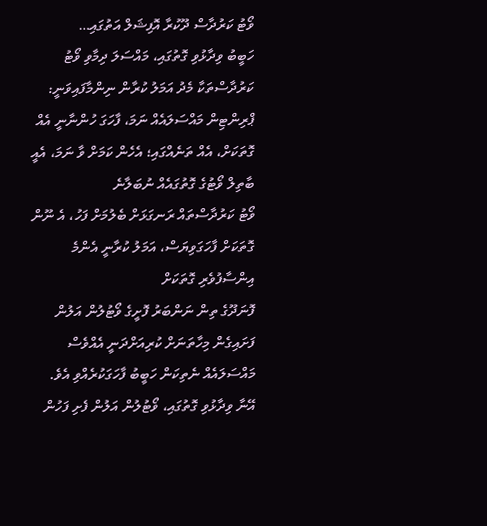ވޯޓު ކަރުދާސް ދޫކުރާ އޮފިޝަލް އަތުގައި…
ހަބީބު ވިދާޅުވި ގޮތުގައި، މައްސަލަ ދިމާވި ވޯޓު ކަރުދާސްތަކާ މެދު އަމަލު ކުރާން ނިންމާފައިވަނީ:
ޕްރިންޓިން މައްސަލައެއް ނަމަ، ފާހަގަ ހުންނާނީ އެއް ގޮތަކަށް، އެއް ތަނެއްގައި؛ އެހެން ކަމަށް ވާ ނަމަ، އެއީ ބާތިލް ވޯޓުގެ ގޮތުގައެއް ނުބަލާނެ
ވޯޓު ކަރުދާސްތައް ރަނގަޅަށް ބެލުމަށް ފަހު، އެ ނޫން ގޮތަކަށް ފާހަގަވިޔަސް، އަމަލު ކުރާނީ އެންމެ އިންސާފުވެރި ގޮތަކަށް
ފޮނަދޫގެ ތިން ނަންބަރު ފޮށީގެ ވޯޓުލުން އަލުން ފަށައިގެން މިހާތަނަށް ކުރިއަށްދަނީ އެއްވެސް މައްސަލައެއް ނެތިކަން ހަބީބު ފާހަގަކުރެއްވި އެވެ. އޭނާ ވިދާޅުވި ގޮތުގައި، ވޯޓުލުން އަލުން ފެށި ފަހުން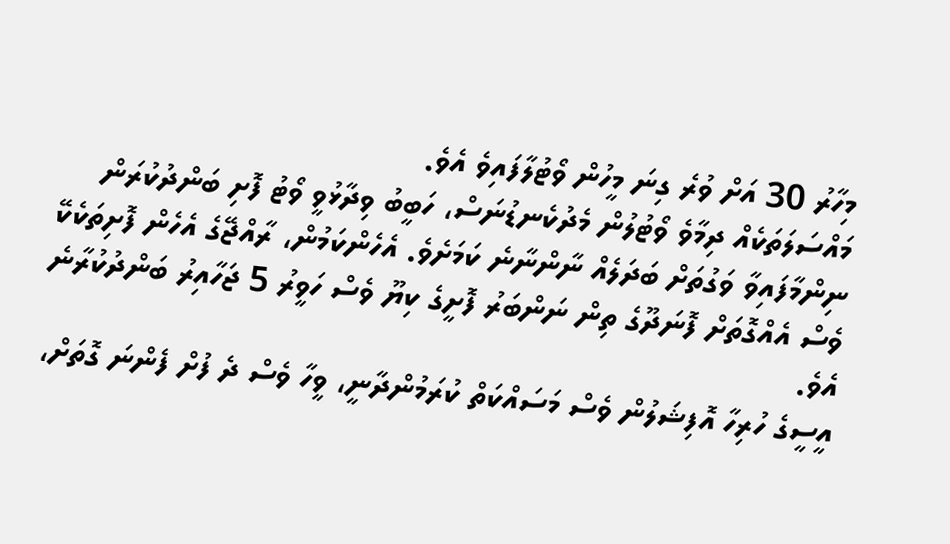މިހާރު 30 އަށް ވުރެ ގިނަ މީހުން ވޯޓުލާފައިވެ އެވެ.
މައްސަލަތަކެއް ދިމާވެ ވޯޓުލުން މެދުކެނޑުނަސް، ހަބީބު ވިދާޅުވީ ވޯޓު ފޮށި ބަންދުކުރަން ނިންމާފައިވާ ވަގުތަށް ބަދަލެއް ނާންނާނެ ކަމަށެވެ. އެހެންކަމުން، ރާއްޖޭގެ އެހެން ފޮށިތަކެކޭ ވެސް އެއްގޮތަށް ފޮނަދޫގެ ތިން ނަންބަރު ފޮށީގެ ކިޔޫ ވެސް ހަވީރު 5 ޖަހާއިރު ބަންދުކުރާނެ އެވެ.
އީސީގެ ހުރިހާ އޮފިޝަލުން ވެސް މަސައްކަތް ކުރަމުންދާނީ، ވީހާ ވެސް ދެ ފުށް ފެންނަ ގޮތަށް،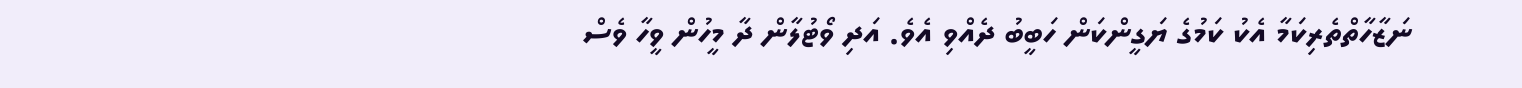ނަޒާހާތްތެރިކަމާ އެކު ކަމުގެ ޔަގީންކަން ހަބީބު ދެއްވި އެވެ. އަދި ވޯޓުލާން ދާ މީހުން ވީހާ ވެސް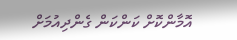އޮމާންކޮށް ކަންކަން ގެންދިއުމަށް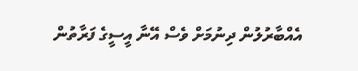އެއްބާރުލުން ދިނުމަށް ވެސް އޭނާ އީސީގެ ފަރާތުން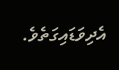އެދިވަޑައިގަތެވެ.